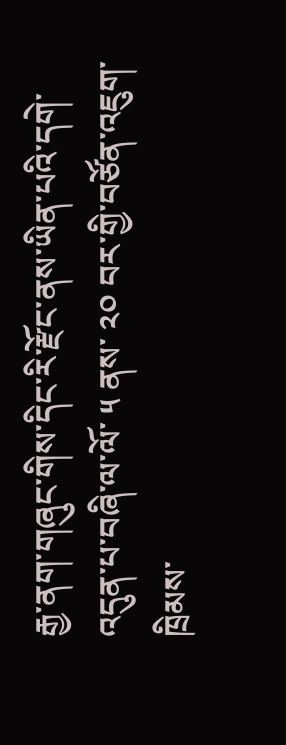རྒྱ་ནག་གཞུང་གིས་དིང་རི་རྫོང་ནས་ཡིན་པའི་དགེ་འདུན་པ་བཞི་ལ་ལོ་ ༥ ནས་ ༢༠ བར་གྱི་བཙོན་འཇུག་ཁྲིམས་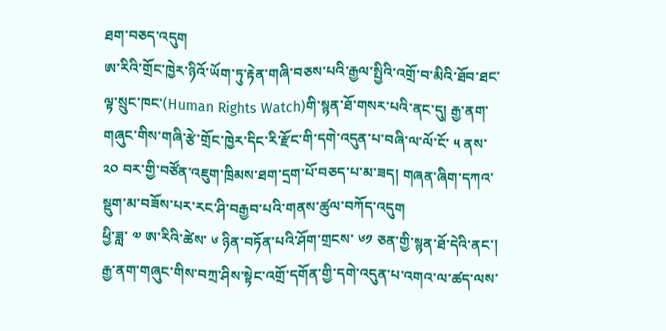ཐག་བཅད་འདུག
ཨ་རིའི་གྲོང་ཁྱེར་ཉིའོ་ཡོག་ཏུ་རྟེན་གཞི་བཅས་པའི་རྒྱལ་སྤྱིའི་འགྲོ་བ་མིའི་ཐོབ་ཐང་ལྟ་སྲུང་ཁང་(Human Rights Watch)གི་སྙན་ཐོ་གསར་པའི་ནང་དུ། རྒྱ་ནག་གཞུང་གིས་གཞི་རྩེ་གྲོང་ཁྱེར་དིང་རི་རྫོང་གི་དགེ་འདུན་པ་བཞི་ལ་ལོ་ངོ་ ༥ ནས་ ༢༠ བར་གྱི་བཙོན་འཇུག་ཁྲིམས་ཐག་དྲག་པོ་བཅད་པ་མ་ཟད། གཞན་ཞིག་དཀའ་སྡུག་མ་བཟོས་པར་རང་ཤི་བརྒྱབ་པའི་གནས་ཚུལ་བཀོད་འདུག
ཕྱི་ཟླ་ ༧ ཨ་རིའི་ཚེས་ ༦ ཉིན་བཏོན་པའི་ཤོག་གྲངས་ ༦༡ ཅན་གྱི་སྙན་ཐོ་དེའི་ནང་། རྒྱ་ནག་གཞུང་གིས་བཀྲ་ཤིས་སྟེང་འགྲོ་དགོན་གྱི་དགེ་འདུན་པ་འགའ་ལ་ཚད་ལས་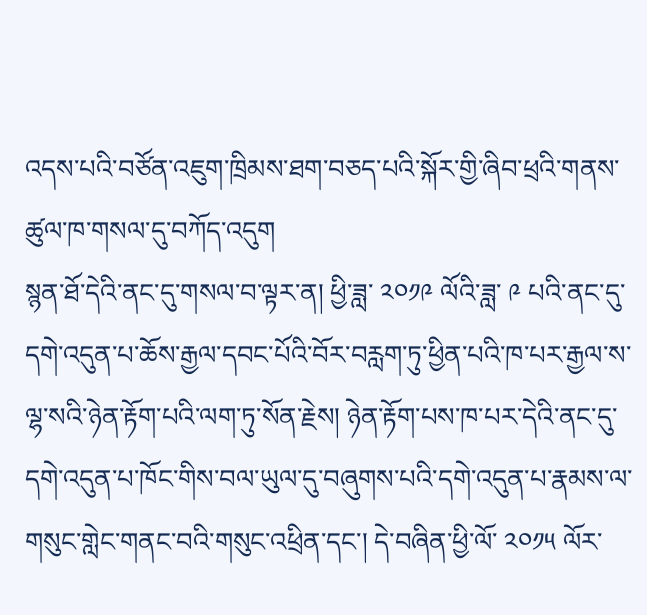འདས་པའི་བཙོན་འཇུག་ཁྲིམས་ཐག་བཅད་པའི་སྐོར་གྱི་ཞིབ་ཕྲའི་གནས་ཚུལ་ཁ་གསལ་དུ་བཀོད་འདུག
སྙན་ཐོ་དེའི་ནང་དུ་གསལ་བ་ལྟར་ན། ཕྱི་ཟླ་ ༢༠༡༩ ལོའི་ཟླ་ ༩ པའི་ནང་དུ་དགེ་འདུན་པ་ཆོས་རྒྱལ་དབང་པོའི་བོར་བརླག་ཏུ་ཕྱིན་པའི་ཁ་པར་རྒྱལ་ས་ལྷ་སའི་ཉེན་རྟོག་པའི་ལག་ཏུ་སོན་རྗེས། ཉེན་རྟོག་པས་ཁ་པར་དེའི་ནང་དུ་དགེ་འདུན་པ་ཁོང་གིས་བལ་ཡུལ་དུ་བཞུགས་པའི་དགེ་འདུན་པ་རྣམས་ལ་གསུང་གླེང་གནང་བའི་གསུང་འཕྲིན་དང་། དེ་བཞིན་ཕྱི་ལོ་ ༢༠༡༥ ལོར་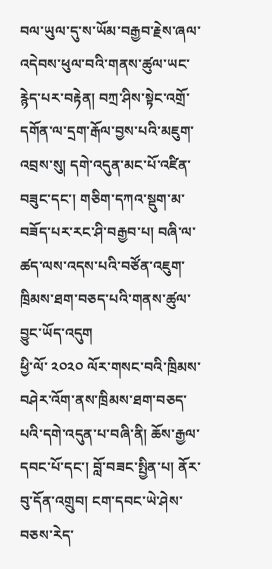བལ་ཡུལ་དུ་ས་ཡོམ་བརྒྱབ་རྗེས་ཞལ་འདེབས་ཕུལ་བའི་གནས་ཚུལ་ཡང་རྙེད་པར་བརྟེན། བཀྲ་ཤིས་སྟེང་འགྲོ་དགོན་ལ་དྲག་རྒོལ་བྱས་པའི་མཇུག་འབྲས་སུ། དགེ་འདུན་མང་པོ་འཛིན་བཟུང་དང་། གཅིག་དཀའ་སྡུག་མ་བཟོད་པར་རང་ཤི་བརྒྱབ་པ། བཞི་ལ་ཚད་ལས་འདས་པའི་བཙོན་འཇུག་ཁྲིམས་ཐག་བཅད་པའི་གནས་ཚུལ་བྱུང་ཡོད་འདུག
ཕྱི་ལོ་ ༢༠༢༠ ལོར་གསང་བའི་ཁྲིམས་བཤེར་འོག་ནས་ཁྲིམས་ཐག་བཅད་པའི་དགེ་འདུན་པ་བཞི་ནི། ཆོས་རྒྱལ་དབང་པོ་དང་། བློ་བཟང་སྤྱིན་པ། ནོར་བུ་དོན་འགྲུབ། ངག་དབང་ཡེ་ཤེས་བཅས་རེད་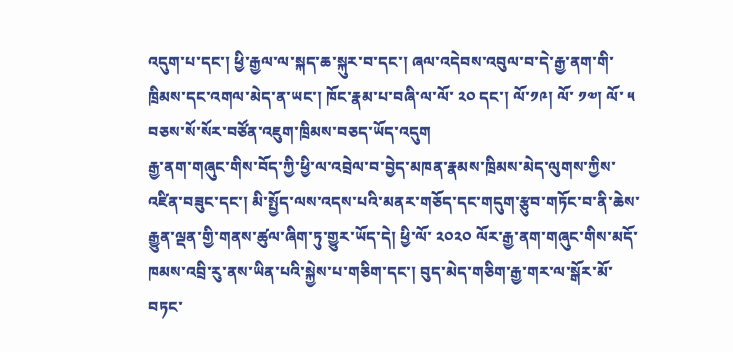འདུག་པ་དང་། ཕྱི་རྒྱལ་ལ་སྐད་ཆ་སྐུར་བ་དང་། ཞལ་འདེབས་འབུལ་བ་དེ་རྒྱ་ནག་གི་ཁྲིམས་དང་འགལ་མེད་ན་ཡང་། ཁོང་རྣམ་པ་བཞི་ལ་ལོ་ ༢༠ དང་། ལོ་༡༩། ལོ་ ༡༧། ལོ་ ༥ བཅས་སོ་སོར་བཙོན་འཇུག་ཁྲིམས་བཅད་ཡོད་འདུག
རྒྱ་ནག་གཞུང་གིས་བོད་ཀྱི་ཕྱི་ལ་འབྲེལ་བ་བྱེད་མཁན་རྣམས་ཁྲིམས་མེད་ལུགས་ཀྱིས་འཛིན་བཟུང་དང་། མི་སྤྱོད་ལས་འདས་པའི་མནར་གཅོད་དང་གདུག་རྩུབ་གཏོང་བ་ནི་ཆེས་རྒྱུན་ལྡན་གྱི་གནས་ཚུལ་ཞིག་ཏུ་གྱུར་ཡོད་དེ། ཕྱི་ལོ་ ༢༠༢༠ ལོར་རྒྱ་ནག་གཞུང་གིས་མདོ་ཁམས་འབྲི་རུ་ནས་ཡིན་པའི་སྐྱེས་པ་གཅིག་དང་། བུད་མེད་གཅིག་རྒྱ་གར་ལ་སྒོར་མོ་བཏང་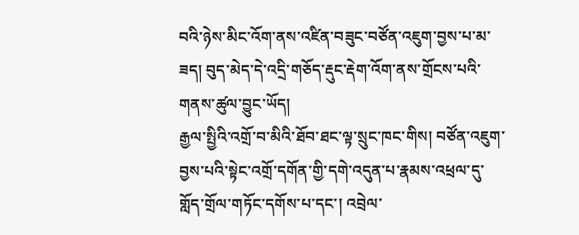བའི་ཉེས་མིང་འོག་ནས་འཛིན་བཟུང་བཙོན་འཇུག་བྱས་པ་མ་ཟད། བུད་མེད་དེ་འདྲི་གཅོད་རྡུང་རྡེག་འོག་ནས་གྲོངས་པའི་གནས་ཚུལ་བྱུང་ཡོད།
རྒྱལ་སྤྱིའི་འགྲོ་བ་མིའི་ཐོབ་ཐང་ལྟ་སྲུང་ཁང་གིས། བཙོན་འཇུག་བྱས་པའི་སྟེང་འགྲོ་དགོན་གྱི་དགེ་འདུན་པ་རྣམས་འཕྲལ་དུ་གློད་གྲོལ་གཏོང་དགོས་པ་དང་། འབྲེལ་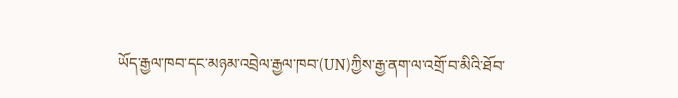ཡོད་རྒྱལ་ཁབ་དང་མཉམ་འབྲེལ་རྒྱལ་ཁབ་(UN)ཀྱིས་རྒྱ་ནག་ལ་འགྲོ་བ་མིའི་ཐོབ་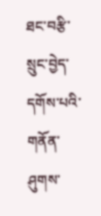ཐང་བརྩི་སྲུང་བྱེད་དགོས་པའི་གནོན་ཤུགས་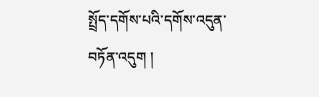སྤྲོད་དགོས་པའི་དགོས་འདུན་བཏོན་འདུག །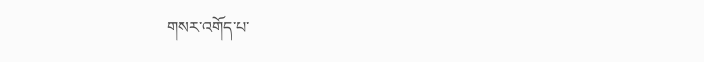གསར་འགོད་པ་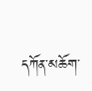དཀོན་མཆོག་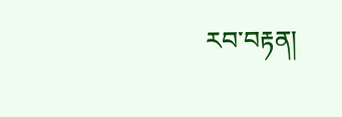རབ་བརྟན།